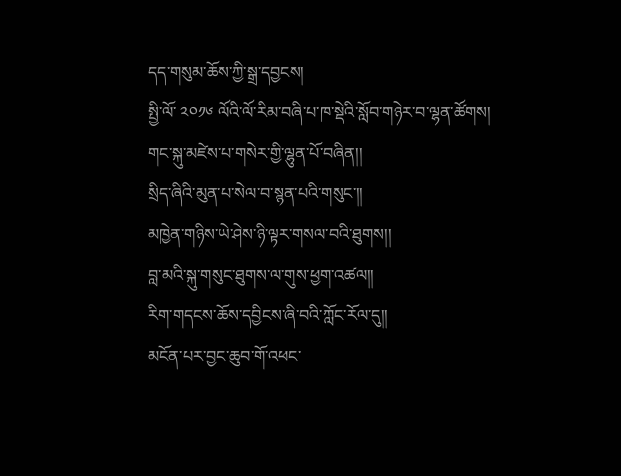དད་གསུམ་ཆོས་ཀྱི་སྒྲ་དབྱངས།
སྤྱི་ལོ་ ༢༠༡༦ ལོའི་ལོ་རིམ་བཞི་པ་ཁ་སྡེའི་སློབ་གཉེར་བ་ལྷན་ཚོགས།
གང་སྐུ་མཛེས་པ་གསེར་གྱི་ལྷུན་པོ་བཞིན།།
སྲིད་ཞིའི་མུན་པ་སེལ་བ་སྙན་པའི་གསུང་།།
མཁྱེན་གཉིས་ཡེ་ཤེས་ཉི་ལྟར་གསལ་བའི་ཐུགས།།
བླ་མའི་སྐུ་གསུང་ཐུགས་ལ་གུས་ཕྱག་འཚལ།།
རིག་གདངས་ཆོས་དབྱིངས་ཞི་བའི་ཀློང་རོལ་དུ།།
མངོན་པར་བྱང་ཆུབ་གོ་འཕང་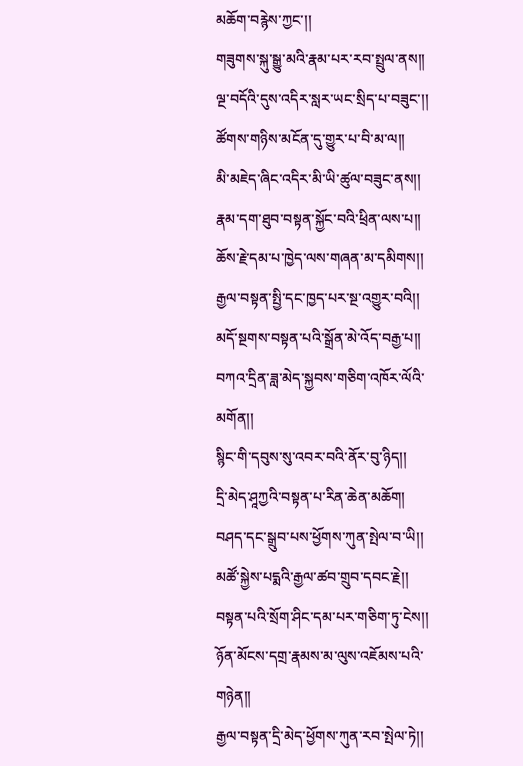མཆོག་བརྙེས་ཀྱང་།།
གཟུགས་སྐུ་སྒྱུ་མའི་རྣམ་པར་རབ་སྤྲུལ་ནས།།
ལྔ་བདོའི་དུས་འདིར་སླར་ཡང་སྲིད་པ་བཟུང་།།
ཚོགས་གཉིས་མངོན་དུ་གྱུར་པ་བི་མ་ལ།།
མི་མཇེད་ཞིང་འདིར་མི་ཡི་ཚུལ་བཟུང་ནས།།
རྣམ་དག་ཐུབ་བསྟན་སྐྱོང་བའི་ཕྲིན་ལས་པ།།
ཆོས་རྗེ་དམ་པ་ཁྱེད་ལས་གཞན་མ་དམིགས།།
རྒྱལ་བསྟན་སྤྱི་དང་ཁྱད་པར་སྔ་འགྱུར་བའི།།
མདོ་སྔགས་བསྟན་པའི་སྒྲོན་མེ་འོད་བརྒྱ་པ།།
བཀའ་དྲིན་ཟླ་མེད་སྐྱབས་གཅིག་འཁོར་ལོའི་མགོན།།
སྙིང་གི་དབུས་སུ་འབར་བའི་ནོར་བུ་ཉིད།།
དྲི་མེད་ཤཱཀྱའི་བསྟན་པ་རིན་ཆེན་མཆོག།
བཤད་དང་སྒྲུབ་པས་ཕྱོགས་ཀུན་སྤེལ་བ་ཡི།།
མཚོ་སྐྱེས་པདྨའི་རྒྱལ་ཚབ་གྲུབ་དབང་རྗེ།།
བསྟན་པའི་སྲོག་ཤིང་དམ་པར་གཅིག་ཏུ་ངེས།།
ཉོན་མོངས་དགྲ་རྣམས་མ་ལུས་འཇོམས་པའི་གཉེན།།
རྒྱལ་བསྟན་དྲི་མེད་ཕྱོགས་ཀུན་རབ་སྤེལ་ཏེ།།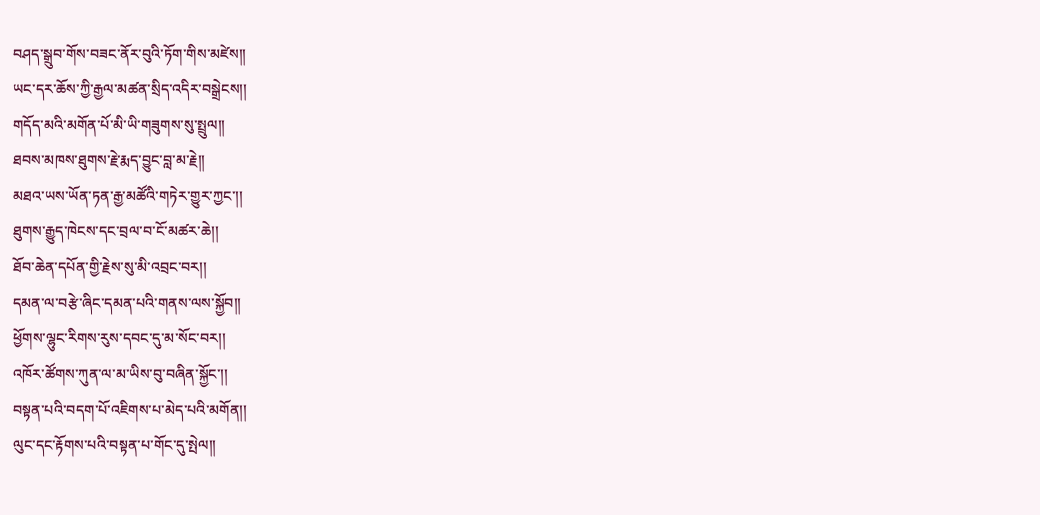བཤད་སྒྲུབ་གོས་བཟང་ནོར་བུའི་ཏོག་གིས་མཛེས།།
ཡང་དར་ཆོས་ཀྱི་རྒྱལ་མཚན་སྲིད་འདིར་བསྒྲེངས།།
གདོད་མའི་མགོན་པོ་མི་ཡི་གཟུགས་སུ་སྤྲུལ།།
ཐབས་མཁས་ཐུགས་རྗེ་རྨད་བྱུང་བླ་མ་རྗེ།།
མཐའ་ཡས་ཡོན་ཏན་རྒྱ་མཚོའི་གཏེར་གྱུར་ཀྱང་།།
ཐུགས་རྒྱུད་ཁེངས་དང་བྲལ་བ་ངོ་མཚར་ཆེ།།
ཐོབ་ཆེན་དཔོན་གྱི་རྗེས་སུ་མི་འབྲང་བར།།
དམན་ལ་བརྩེ་ཞིང་དམན་པའི་གནས་ལས་སྐྱོབ།།
ཕྱོགས་ལྷུང་རིགས་རུས་དབང་དུ་མ་སོང་བར།།
འཁོར་ཚོགས་ཀུན་ལ་མ་ཡིས་བུ་བཞིན་སྐྱོང་།།
བསྟན་པའི་བདག་པོ་འཇིགས་པ་མེད་པའི་མགོན།།
ལུང་དང་རྟོགས་པའི་བསྟན་པ་གོང་དུ་སྤེལ།།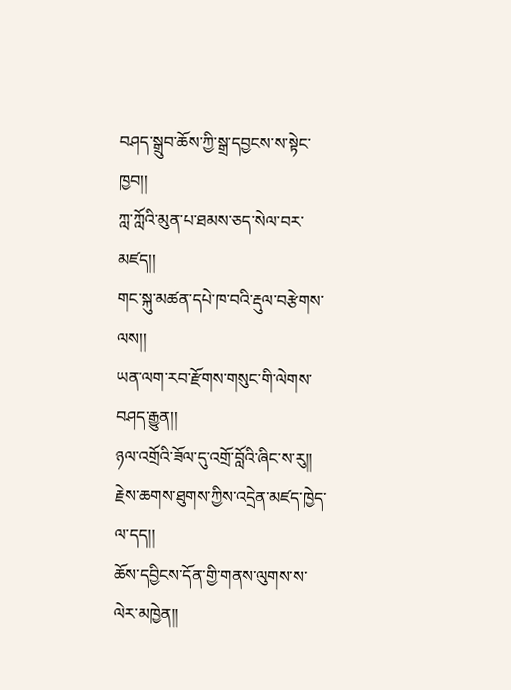བཤད་སྒྲུབ་ཆོས་ཀྱི་སྒྲ་དབྱངས་ས་སྟེང་ཁྱབ།།
ཀླ་ཀློའི་མུན་པ་ཐམས་ཅད་སེལ་བར་མཛད།།
གང་སྐུ་མཚན་དཔེ་ཁ་བའི་རྡུལ་བརྩེགས་ལས།།
ཡན་ལག་རབ་རྫོགས་གསུང་གི་ལེགས་བཤད་རྒྱུན།།
ཉལ་འགྲོའི་ཟོལ་དུ་འགྲོ་བློའི་ཞིང་ས་རུ།།
རྗེས་ཆགས་ཐུགས་ཀྱིས་འདྲེན་མཛད་ཁྱེད་ལ་དད།།
ཆོས་དབྱིངས་དོན་གྱི་གནས་ལུགས་ས་ལེར་མཁྱེན།།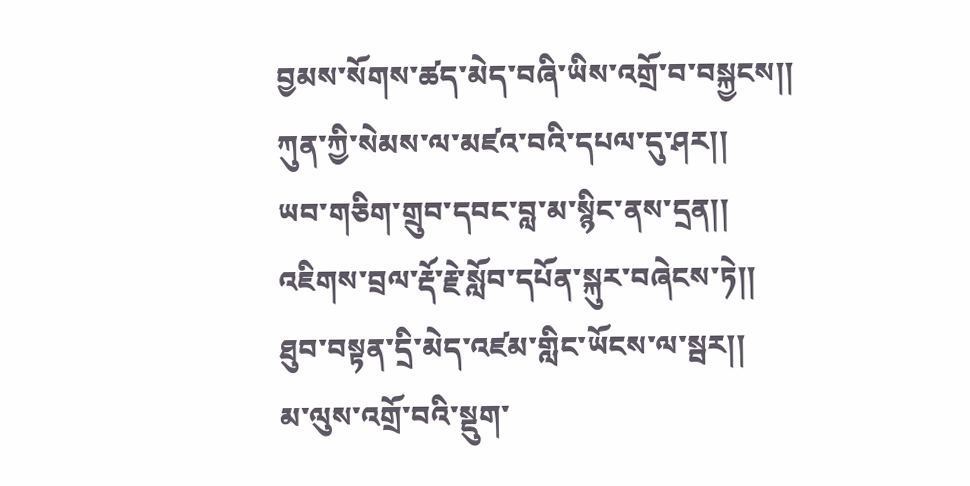བྱམས་སོགས་ཚད་མེད་བཞི་ཡིས་འགྲོ་བ་བསྐྱངས།།
ཀུན་ཀྱི་སེམས་ལ་མཛའ་བའི་དཔལ་དུ་ཤར།།
ཡབ་གཅིག་གྲུབ་དབང་བླ་མ་སྙིང་ནས་དྲན།།
འཇིགས་བྲལ་རྡོ་རྗེ་སློབ་དཔོན་སྐུར་བཞེངས་ཏེ།།
ཐུབ་བསྟན་དྲི་མེད་འཛམ་གླིང་ཡོངས་ལ་སྦར།།
མ་ལུས་འགྲོ་བའི་སྡུག་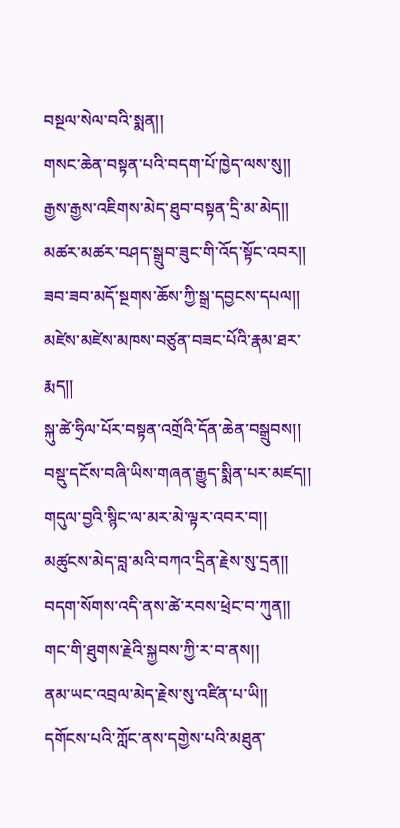བསྔལ་སེལ་བའི་སྨན།།
གསང་ཆེན་བསྟན་པའི་བདག་པོ་ཁྱེད་ལས་སུ།།
རྒྱས་རྒྱས་འཇིགས་མེད་ཐུབ་བསྟན་དྲི་མ་མེད།།
མཚར་མཚར་བཤད་སྒྲུབ་ཟུང་གི་འོད་སྟོང་འབར།།
ཟབ་ཟབ་མདོ་སྔགས་ཆོས་ཀྱི་སྒྲ་དབྱངས་དཔལ།།
མཛེས་མཛེས་མཁས་བཙུན་བཟང་པོའི་རྣམ་ཐར་རྨད།།
སྐུ་ཚེ་ཧྲིལ་པོར་བསྟན་འགྲོའི་དོན་ཆེན་བསྒྲུབས།།
བསྡུ་དངོས་བཞི་ཡིས་གཞན་རྒྱུད་སྨིན་པར་མཛད།།
གདུལ་བྱའི་སྙིང་ལ་མར་མེ་ལྟར་འབར་བ།།
མཚུངས་མེད་བླ་མའི་བཀའ་དྲིན་རྗེས་སུ་དྲན།།
བདག་སོགས་འདི་ནས་ཚེ་རབས་ཕྲེང་བ་ཀུན།།
གང་གི་ཐུགས་རྗེའི་སྐྱབས་ཀྱི་ར་བ་ནས།།
ནམ་ཡང་འབྲལ་མེད་རྗེས་སུ་འཛིན་པ་ཡི།།
དགོངས་པའི་ཀློང་ནས་དགྱེས་པའི་མཐུན་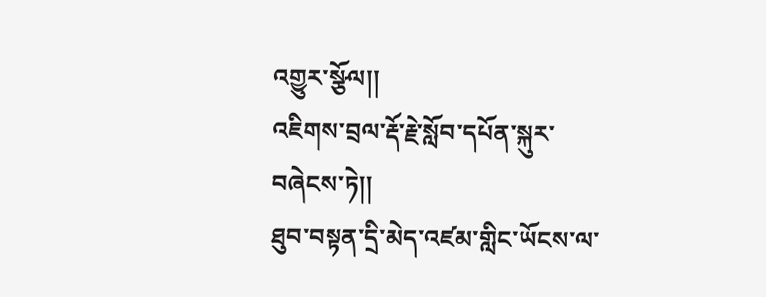འགྱུར་སྩོལ།།
འཇིགས་བྲལ་རྡོ་རྗེ་སློབ་དཔོན་སྐུར་བཞེངས་ཏེ།།
ཐུབ་བསྟན་དྲི་མེད་འཛམ་གླིང་ཡོངས་ལ་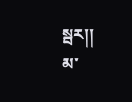སྦར།།
མ་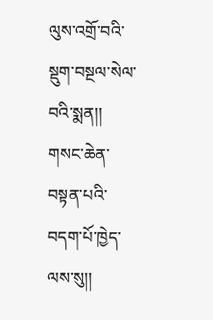ལུས་འགྲོ་བའི་སྡུག་བསྔལ་སེལ་བའི་སྨན།།
གསང་ཆེན་བསྟན་པའི་བདག་པོ་ཁྱེད་ལས་སུ།།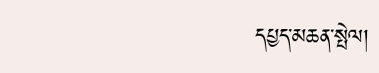དཔྱད་མཆན་སྤེལ།